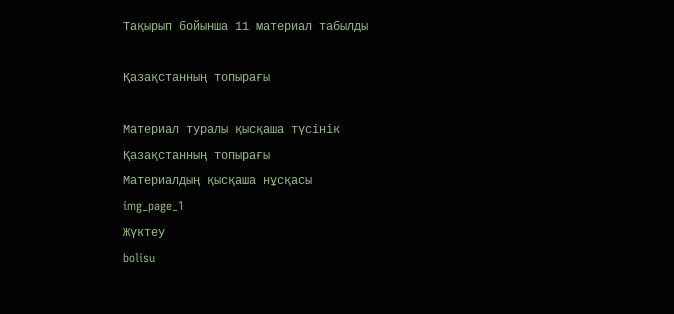Тақырып бойынша 11 материал табылды

Қазақстанның топырағы

Материал туралы қысқаша түсінік
Қазақстанның топырағы
Материалдың қысқаша нұсқасы
img_page_1
Жүктеу
bolisu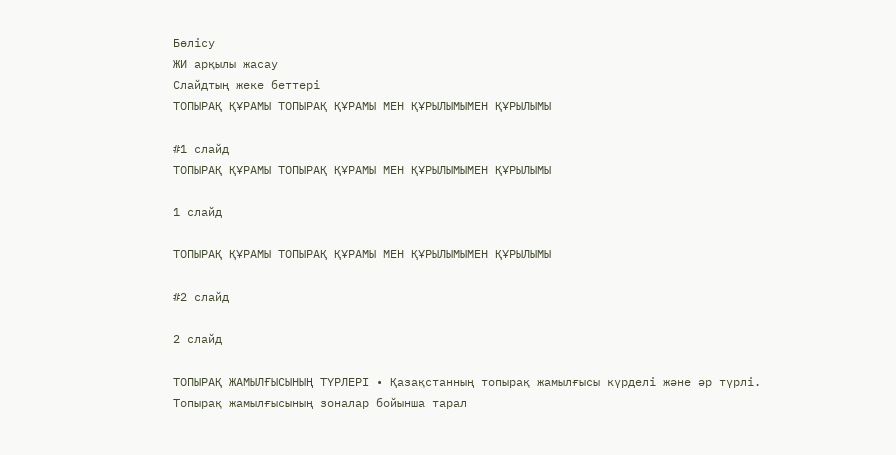Бөлісу
ЖИ арқылы жасау
Слайдтың жеке беттері
ТОПЫРАҚ ҚҰРАМЫ ТОПЫРАҚ ҚҰРАМЫ МЕН ҚҰРЫЛЫМЫМЕН ҚҰРЫЛЫМЫ

#1 слайд
ТОПЫРАҚ ҚҰРАМЫ ТОПЫРАҚ ҚҰРАМЫ МЕН ҚҰРЫЛЫМЫМЕН ҚҰРЫЛЫМЫ

1 слайд

ТОПЫРАҚ ҚҰРАМЫ ТОПЫРАҚ ҚҰРАМЫ МЕН ҚҰРЫЛЫМЫМЕН ҚҰРЫЛЫМЫ

#2 слайд

2 слайд

ТОПЫРАҚ ЖАМЫЛҒЫСЫНЫҢ ТҮРЛЕРІ • Қазақстанның топырақ жамылғысы күрделі және әр түрлі. Топырақ жамылғысының зоналар бойынша тарал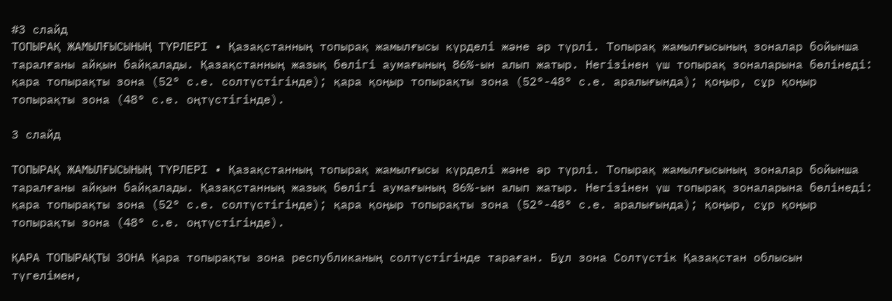#3 слайд
ТОПЫРАҚ ЖАМЫЛҒЫСЫНЫҢ ТҮРЛЕРІ • Қазақстанның топырақ жамылғысы күрделі және әр түрлі. Топырақ жамылғысының зоналар бойынша таралғаны айқын байқалады. Қазақстанның жазық бөлігі аумағының 86%-ын алып жатыр. Негізінен үш топырақ зоналарына бөлінеді: қара топырақты зона (52° с.е. солтүстігінде); қара қоңыр топырақты зона (52°-48° с.е. аралығында); қоңыр, сұр қоңыр топырақты зона (48° с.е. оңтүстігінде).

3 слайд

ТОПЫРАҚ ЖАМЫЛҒЫСЫНЫҢ ТҮРЛЕРІ • Қазақстанның топырақ жамылғысы күрделі және әр түрлі. Топырақ жамылғысының зоналар бойынша таралғаны айқын байқалады. Қазақстанның жазық бөлігі аумағының 86%-ын алып жатыр. Негізінен үш топырақ зоналарына бөлінеді: қара топырақты зона (52° с.е. солтүстігінде); қара қоңыр топырақты зона (52°-48° с.е. аралығында); қоңыр, сұр қоңыр топырақты зона (48° с.е. оңтүстігінде).

ҚАРА ТОПЫРАҚТЫ ЗОНА Қара топырақты зона республиканың солтүстігінде тараған. Бұл зона Солтүстік Қазақстан облысын түгелімен,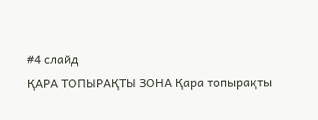#4 слайд
ҚАРА ТОПЫРАҚТЫ ЗОНА Қара топырақты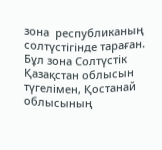зона  республиканың солтүстігінде тараған. Бұл зона Солтүстік Қазақстан облысын түгелімен, Қостанай облысының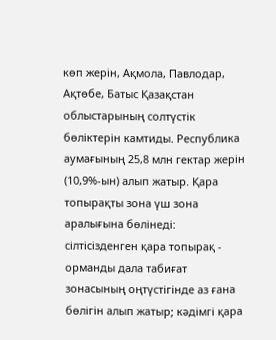көп жерін, Ақмола, Павлодар, Ақтөбе, Батыс Қазақстан облыстарының солтүстік бөліктерін камтиды. Республика аумағының 25,8 млн гектар жерін (10,9%-ын) алып жатыр. Қара топырақты зона үш зона аралығына бөлінеді: сілтісізденген қара топырақ - орманды дала табиғат зонасының оңтүстігінде аз ғана бөлігін алып жатыр; кәдімгі қара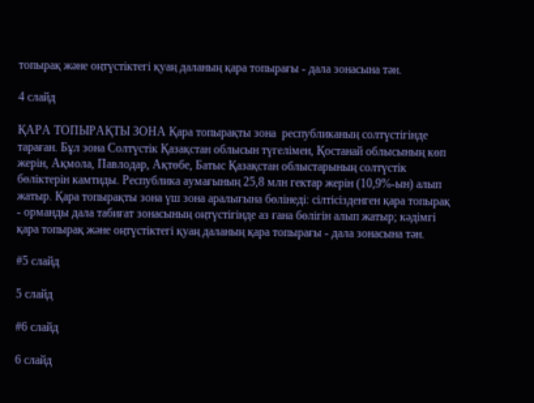топырақ және оңтүстіктегі қуаң даланың қара топырағы - дала зонасына тән.

4 слайд

ҚАРА ТОПЫРАҚТЫ ЗОНА Қара топырақты зона  республиканың солтүстігінде тараған. Бұл зона Солтүстік Қазақстан облысын түгелімен, Қостанай облысының көп жерін, Ақмола, Павлодар, Ақтөбе, Батыс Қазақстан облыстарының солтүстік бөліктерін камтиды. Республика аумағының 25,8 млн гектар жерін (10,9%-ын) алып жатыр. Қара топырақты зона үш зона аралығына бөлінеді: сілтісізденген қара топырақ - орманды дала табиғат зонасының оңтүстігінде аз ғана бөлігін алып жатыр; кәдімгі қара топырақ және оңтүстіктегі қуаң даланың қара топырағы - дала зонасына тән.

#5 слайд

5 слайд

#6 слайд

6 слайд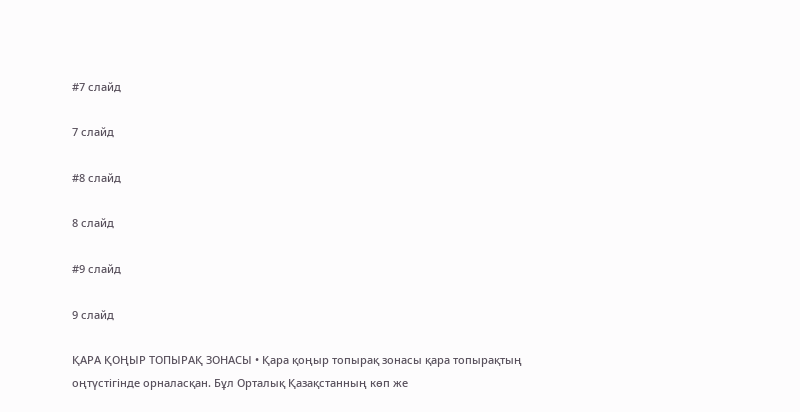#7 слайд

7 слайд

#8 слайд

8 слайд

#9 слайд

9 слайд

ҚАРА ҚОҢЫР ТОПЫРАҚ ЗОНАСЫ • Қара қоңыр топырақ зонасы қара топырақтың оңтүстігінде орналасқан. Бұл Орталық Қазақстанның көп же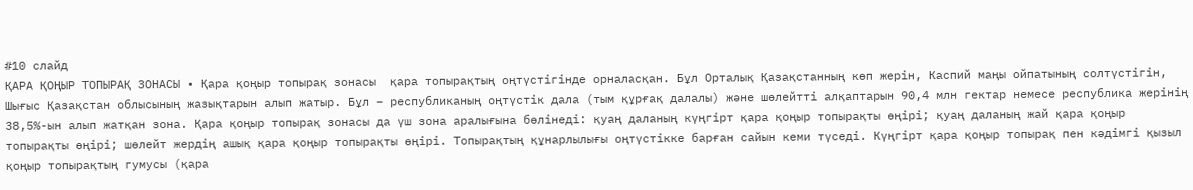#10 слайд
ҚАРА ҚОҢЫР ТОПЫРАҚ ЗОНАСЫ • Қара қоңыр топырақ зонасы  қара топырақтың оңтүстігінде орналасқан. Бұл Орталық Қазақстанның көп жерін, Каспий маңы ойпатының солтүстігін, Шығыс Қазақстан облысының жазықтарын алып жатыр. Бұл – республиканың оңтүстік дала (тым құрғақ далалы) және шөлейтті алқаптарын 90,4 млн гектар немесе республика жерінің 38,5%-ын алып жатқан зона. Қара қоңыр топырақ зонасы да үш зона аралығына бөлінеді: қуаң даланың күңгірт қара қоңыр топырақты өңірі; қуаң даланың жай қара қоңыр топырақты өңірі; шөлейт жердің ашық қара қоңыр топырақты өңірі. Топырақтың құнарлылығы оңтүстікке барған сайын кеми түседі. Күңгірт қара қоңыр топырақ пен кәдімгі қызыл қоңыр топырақтың гумусы (қара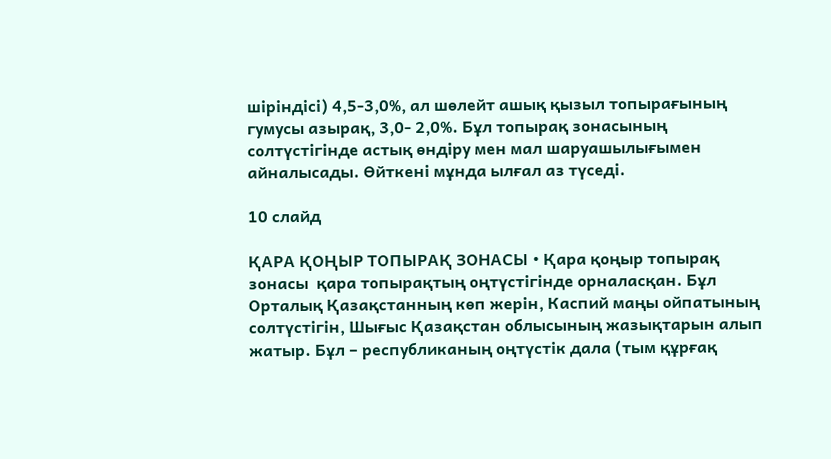шіріндісі) 4,5-3,0%, ал шөлейт ашық қызыл топырағының гумусы азырақ, 3,0- 2,0%. Бұл топырақ зонасының солтүстігінде астық өндіру мен мал шаруашылығымен айналысады. Өйткені мұнда ылғал аз түседі.

10 слайд

ҚАРА ҚОҢЫР ТОПЫРАҚ ЗОНАСЫ • Қара қоңыр топырақ зонасы  қара топырақтың оңтүстігінде орналасқан. Бұл Орталық Қазақстанның көп жерін, Каспий маңы ойпатының солтүстігін, Шығыс Қазақстан облысының жазықтарын алып жатыр. Бұл – республиканың оңтүстік дала (тым құрғақ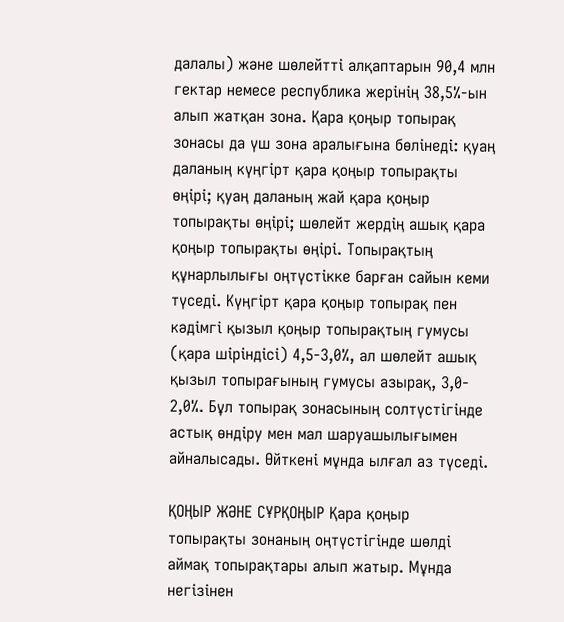далалы) және шөлейтті алқаптарын 90,4 млн гектар немесе республика жерінің 38,5%-ын алып жатқан зона. Қара қоңыр топырақ зонасы да үш зона аралығына бөлінеді: қуаң даланың күңгірт қара қоңыр топырақты өңірі; қуаң даланың жай қара қоңыр топырақты өңірі; шөлейт жердің ашық қара қоңыр топырақты өңірі. Топырақтың құнарлылығы оңтүстікке барған сайын кеми түседі. Күңгірт қара қоңыр топырақ пен кәдімгі қызыл қоңыр топырақтың гумусы (қара шіріндісі) 4,5-3,0%, ал шөлейт ашық қызыл топырағының гумусы азырақ, 3,0- 2,0%. Бұл топырақ зонасының солтүстігінде астық өндіру мен мал шаруашылығымен айналысады. Өйткені мұнда ылғал аз түседі.

ҚОҢЫР ЖӘНЕ СҰРҚОҢЫР Қара қоңыр топырақты зонаның оңтүстігінде шөлді аймақ топырақтары алып жатыр. Мұнда негізінен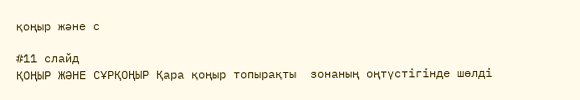қоңыр және с

#11 слайд
ҚОҢЫР ЖӘНЕ СҰРҚОҢЫР Қара қоңыр топырақты  зонаның оңтүстігінде шөлді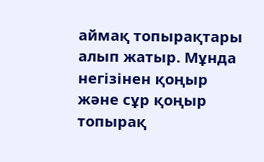аймақ топырақтары алып жатыр. Мұнда негізінен қоңыр және сұр қоңыр топырақ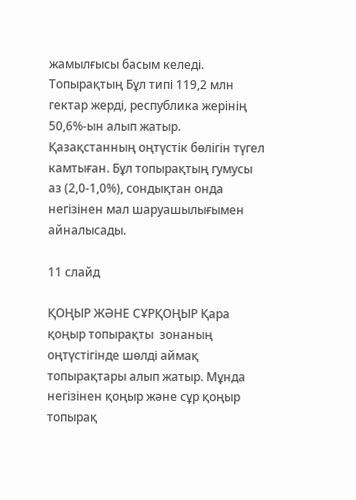жамылғысы басым келеді. Топырақтың Бұл типі 119,2 млн гектар жерді, республика жерінің 50,6%-ын алып жатыр. Қазақстанның оңтүстік бөлігін түгел камтыған. Бұл топырақтың гумусы аз (2,0-1,0%), сондықтан онда негізінен мал шаруашылығымен айналысады.

11 слайд

ҚОҢЫР ЖӘНЕ СҰРҚОҢЫР Қара қоңыр топырақты  зонаның оңтүстігінде шөлді аймақ топырақтары алып жатыр. Мұнда негізінен қоңыр және сұр қоңыр топырақ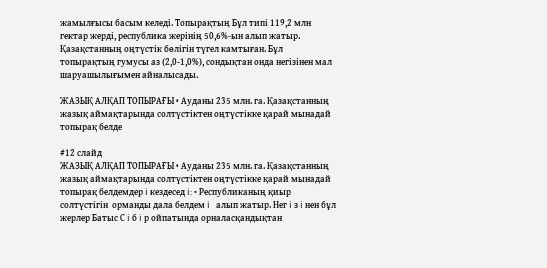жамылғысы басым келеді. Топырақтың Бұл типі 119,2 млн гектар жерді, республика жерінің 50,6%-ын алып жатыр. Қазақстанның оңтүстік бөлігін түгел камтыған. Бұл топырақтың гумусы аз (2,0-1,0%), сондықтан онда негізінен мал шаруашылығымен айналысады.

ЖАЗЫҚ АЛҚАП ТОПЫРАҒЫ • Ауданы 235 млн. га. Қазақстанның жазық аймақтарында солтүстіктен оңтүстікке қарай мынадай топырақ белде

#12 слайд
ЖАЗЫҚ АЛҚАП ТОПЫРАҒЫ • Ауданы 235 млн. га. Қазақстанның жазық аймақтарында солтүстіктен оңтүстікке қарай мынадай топырақ белдемдер i кездесед i: • Республиканың қиыр солтүстігін  орманды дала белдем i   алып жатыр. Нег i з i нен бұл жерлер Батыс С i б i р ойпатында орналасқандықтан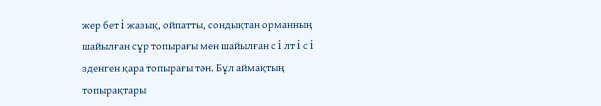жер бет i жазық, ойпатты, сондықтан орманның шайылған сұр топырағы мен шайылған с i лт i с i зденген қара топырағы тән. Бұл аймақтың топырақтары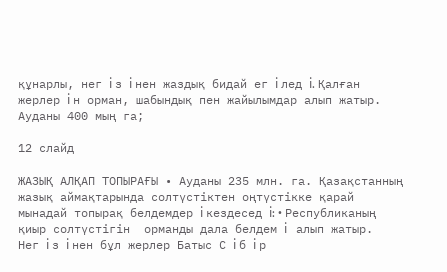құнарлы, нег i з i нен жаздық бидай ег i лед i. Қалған жерлер i н орман, шабындық пен жайылымдар алып жатыр. Ауданы 400 мың га;

12 слайд

ЖАЗЫҚ АЛҚАП ТОПЫРАҒЫ • Ауданы 235 млн. га. Қазақстанның жазық аймақтарында солтүстіктен оңтүстікке қарай мынадай топырақ белдемдер i кездесед i: • Республиканың қиыр солтүстігін  орманды дала белдем i   алып жатыр. Нег i з i нен бұл жерлер Батыс С i б i р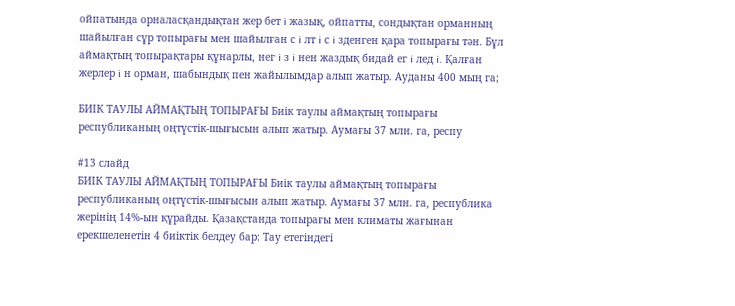ойпатында орналасқандықтан жер бет i жазық, ойпатты, сондықтан орманның шайылған сұр топырағы мен шайылған с i лт i с i зденген қара топырағы тән. Бұл аймақтың топырақтары құнарлы, нег i з i нен жаздық бидай ег i лед i. Қалған жерлер i н орман, шабындық пен жайылымдар алып жатыр. Ауданы 400 мың га;

БИІК ТАУЛЫ АЙМАҚТЫҢ ТОПЫРАҒЫ Биік таулы аймақтың топырағы республиканың оңтүстік-шығысын алып жатыр. Аумағы 37 млн. га, респу

#13 слайд
БИІК ТАУЛЫ АЙМАҚТЫҢ ТОПЫРАҒЫ Биік таулы аймақтың топырағы республиканың оңтүстік-шығысын алып жатыр. Аумағы 37 млн. га, республика жерінің 14%-ын құрайды. Қазақстанда топырағы мен климаты жағынан ерекшеленетін 4 биіктік белдеу бар: Тау етегіндегі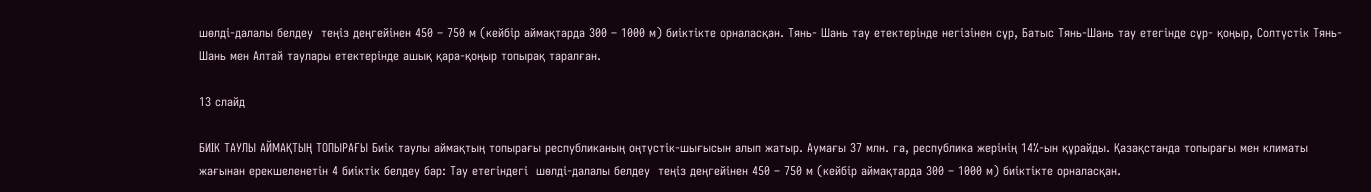шөлді-далалы белдеу  теңіз деңгейінен 450 – 750 м (кейбір аймақтарда 300 – 1000 м) биіктікте орналасқан. Тянь- Шань тау етектерінде негізінен сұр, Батыс Тянь-Шань тау етегінде сұр- қоңыр, Солтүстік Тянь- Шань мен Алтай таулары етектерінде ашық қара-қоңыр топырақ таралған.

13 слайд

БИІК ТАУЛЫ АЙМАҚТЫҢ ТОПЫРАҒЫ Биік таулы аймақтың топырағы республиканың оңтүстік-шығысын алып жатыр. Аумағы 37 млн. га, республика жерінің 14%-ын құрайды. Қазақстанда топырағы мен климаты жағынан ерекшеленетін 4 биіктік белдеу бар: Тау етегіндегі  шөлді-далалы белдеу  теңіз деңгейінен 450 – 750 м (кейбір аймақтарда 300 – 1000 м) биіктікте орналасқан.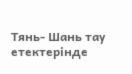Тянь- Шань тау етектерінде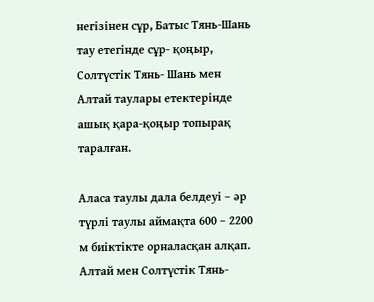негізінен сұр, Батыс Тянь-Шань тау етегінде сұр- қоңыр, Солтүстік Тянь- Шань мен Алтай таулары етектерінде ашық қара-қоңыр топырақ таралған.

Аласа таулы дала белдеуі – әр түрлі таулы аймақта 600 – 2200 м биіктікте орналасқан алқап. Алтай мен Солтүстік Тянь-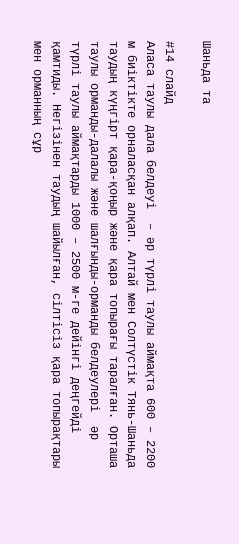Шаньда та

#14 слайд
Аласа таулы дала белдеуі  – әр түрлі таулы аймақта 600 – 2200 м биіктікте орналасқан алқап. Алтай мен Солтүстік Тянь-Шаньда таудың күңгірт қара-қоңыр және қара топырағы таралған. Орташа таулы орманды-далалы және шалғынды-орманды белдеулері  әр түрлі таулы аймақтарды 1000 – 2500 м-ге дейінгі деңгейді қамтиды. Негізінен таудың шайылған, сілтісіз қара топырақтары мен орманның сұр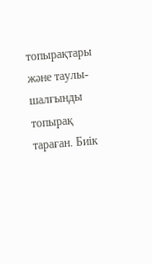топырақтары және таулы-шалғынды топырақ тараған. Биік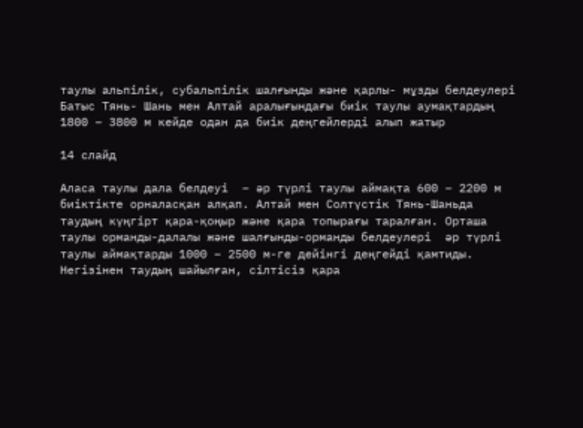таулы альпілік, субальпілік шалғынды және қарлы- мұзды белдеулері  Батыс Тянь- Шань мен Алтай аралығындағы биік таулы аумақтардың 1800 – 3800 м кейде одан да биік деңгейлерді алып жатыр

14 слайд

Аласа таулы дала белдеуі  – әр түрлі таулы аймақта 600 – 2200 м биіктікте орналасқан алқап. Алтай мен Солтүстік Тянь-Шаньда таудың күңгірт қара-қоңыр және қара топырағы таралған. Орташа таулы орманды-далалы және шалғынды-орманды белдеулері  әр түрлі таулы аймақтарды 1000 – 2500 м-ге дейінгі деңгейді қамтиды. Негізінен таудың шайылған, сілтісіз қара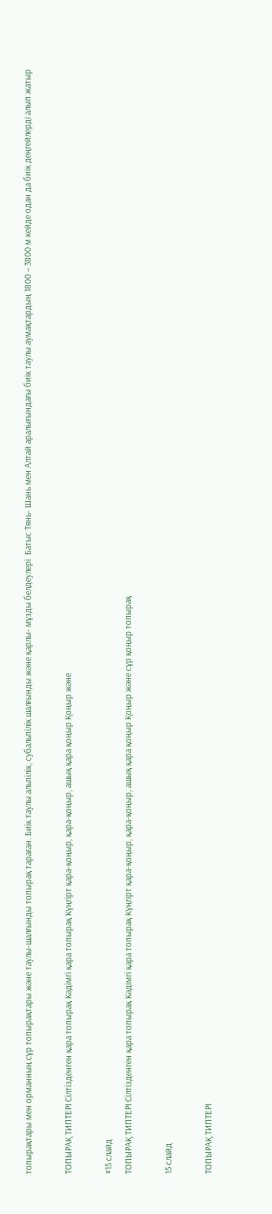топырақтары мен орманның сұр топырақтары және таулы-шалғынды топырақ тараған. Биік таулы альпілік, субальпілік шалғынды және қарлы- мұзды белдеулері  Батыс Тянь- Шань мен Алтай аралығындағы биік таулы аумақтардың 1800 – 3800 м кейде одан да биік деңгейлерді алып жатыр

ТОПЫРАҚ ТИПТЕРІ Сілтізденген қара топырақ Кәдімгі қара топырақ Күңгірт қара-қоңыр, қара-қоңыр, ашық қара қоңыр Қоңыр және

#15 слайд
ТОПЫРАҚ ТИПТЕРІ Сілтізденген қара топырақ Кәдімгі қара топырақ Күңгірт қара-қоңыр, қара-қоңыр, ашық қара қоңыр Қоңыр және сұр қоңыр топырақ

15 слайд

ТОПЫРАҚ ТИПТЕРІ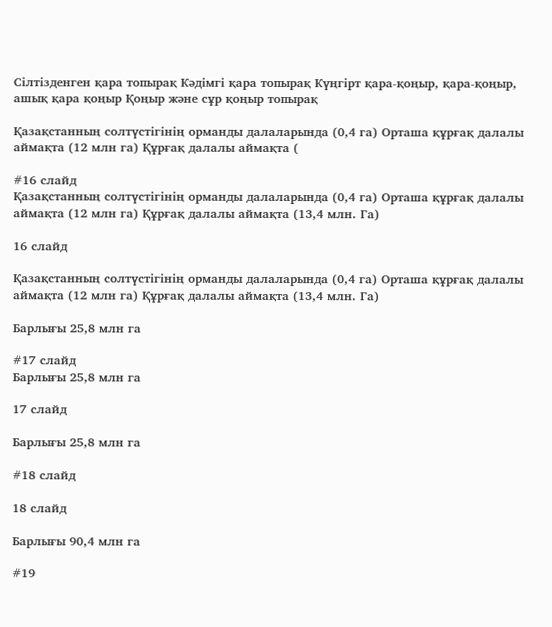Сілтізденген қара топырақ Кәдімгі қара топырақ Күңгірт қара-қоңыр, қара-қоңыр, ашық қара қоңыр Қоңыр және сұр қоңыр топырақ

Қазақстанның солтүстігінің орманды далаларында (0,4 га) Орташа құрғақ далалы аймақта (12 млн га) Құрғақ далалы аймақта (

#16 слайд
Қазақстанның солтүстігінің орманды далаларында (0,4 га) Орташа құрғақ далалы аймақта (12 млн га) Құрғақ далалы аймақта (13,4 млн. Га)

16 слайд

Қазақстанның солтүстігінің орманды далаларында (0,4 га) Орташа құрғақ далалы аймақта (12 млн га) Құрғақ далалы аймақта (13,4 млн. Га)

Барлығы 25,8 млн га

#17 слайд
Барлығы 25,8 млн га

17 слайд

Барлығы 25,8 млн га

#18 слайд

18 слайд

Барлығы 90,4 млн га

#19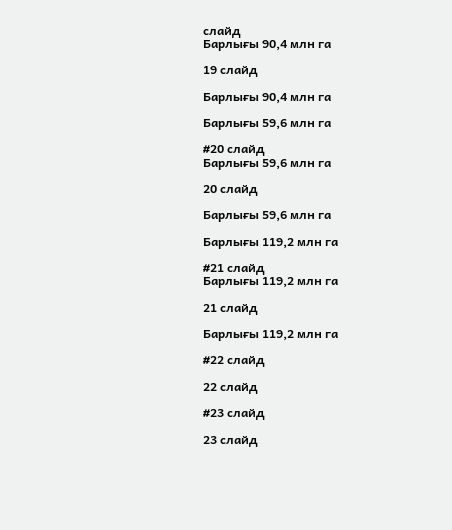слайд
Барлығы 90,4 млн га

19 слайд

Барлығы 90,4 млн га

Барлығы 59,6 млн га

#20 слайд
Барлығы 59,6 млн га

20 слайд

Барлығы 59,6 млн га

Барлығы 119,2 млн га

#21 слайд
Барлығы 119,2 млн га

21 слайд

Барлығы 119,2 млн га

#22 слайд

22 слайд

#23 слайд

23 слайд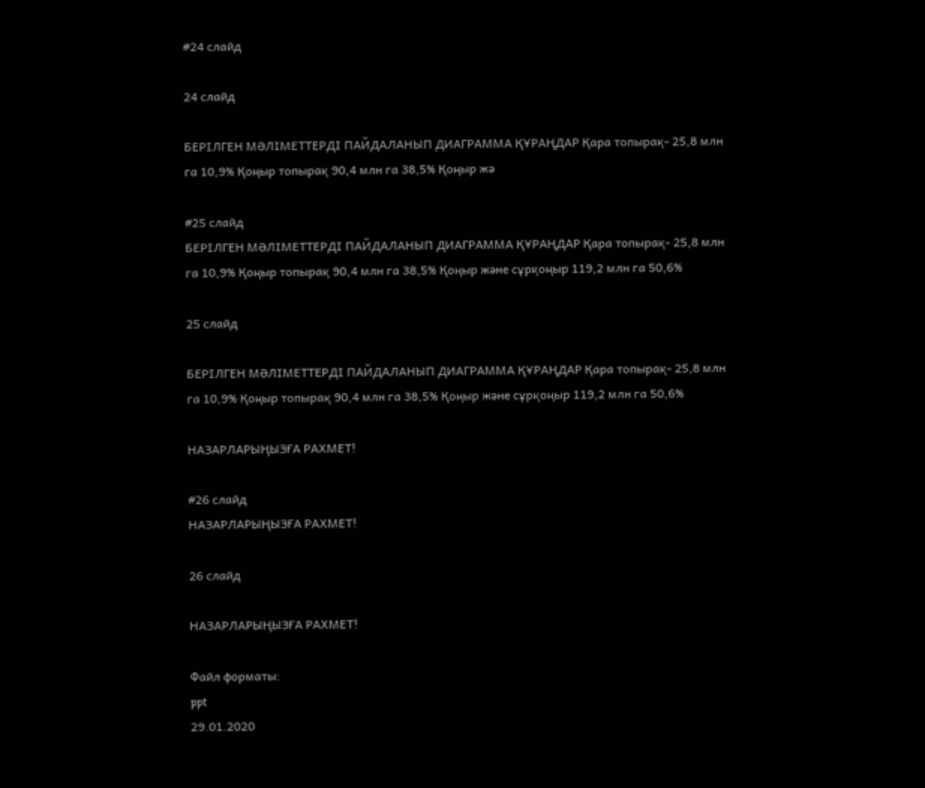#24 слайд

24 слайд

БЕРІЛГЕН МӘЛІМЕТТЕРДІ ПАЙДАЛАНЫП ДИАГРАММА ҚҰРАҢДАР Қара топырақ- 25,8 млн га 10,9% Қоңыр топырақ 90,4 млн га 38,5% Қоңыр жә

#25 слайд
БЕРІЛГЕН МӘЛІМЕТТЕРДІ ПАЙДАЛАНЫП ДИАГРАММА ҚҰРАҢДАР Қара топырақ- 25,8 млн га 10,9% Қоңыр топырақ 90,4 млн га 38,5% Қоңыр және сұрқоңыр 119,2 млн га 50,6%

25 слайд

БЕРІЛГЕН МӘЛІМЕТТЕРДІ ПАЙДАЛАНЫП ДИАГРАММА ҚҰРАҢДАР Қара топырақ- 25,8 млн га 10,9% Қоңыр топырақ 90,4 млн га 38,5% Қоңыр және сұрқоңыр 119,2 млн га 50,6%

НАЗАРЛАРЫҢЫЗҒА РАХМЕТ!

#26 слайд
НАЗАРЛАРЫҢЫЗҒА РАХМЕТ!

26 слайд

НАЗАРЛАРЫҢЫЗҒА РАХМЕТ!

Файл форматы:
ppt
29.01.2020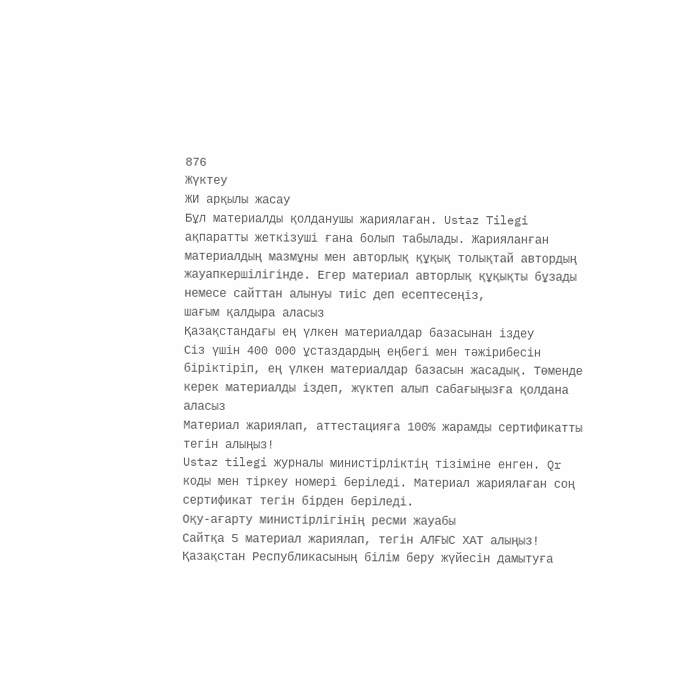876
Жүктеу
ЖИ арқылы жасау
Бұл материалды қолданушы жариялаған. Ustaz Tilegi ақпаратты жеткізуші ғана болып табылады. Жарияланған материалдың мазмұны мен авторлық құқық толықтай автордың жауапкершілігінде. Егер материал авторлық құқықты бұзады немесе сайттан алынуы тиіс деп есептесеңіз,
шағым қалдыра аласыз
Қазақстандағы ең үлкен материалдар базасынан іздеу
Сіз үшін 400 000 ұстаздардың еңбегі мен тәжірибесін біріктіріп, ең үлкен материалдар базасын жасадық. Төменде керек материалды іздеп, жүктеп алып сабағыңызға қолдана аласыз
Материал жариялап, аттестацияға 100% жарамды сертификатты тегін алыңыз!
Ustaz tilegi журналы министірліктің тізіміне енген. Qr коды мен тіркеу номері беріледі. Материал жариялаған соң сертификат тегін бірден беріледі.
Оқу-ағарту министірлігінің ресми жауабы
Сайтқа 5 материал жариялап, тегін АЛҒЫС ХАТ алыңыз!
Қазақстан Республикасының білім беру жүйесін дамытуға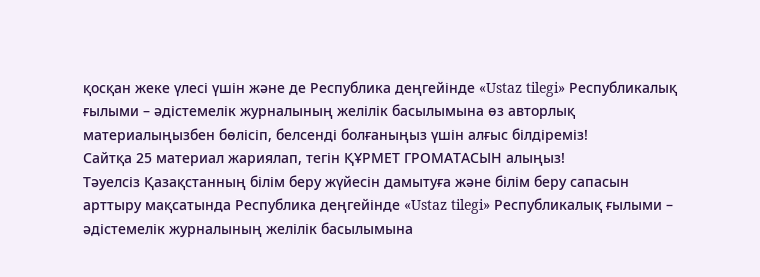қосқан жеке үлесі үшін және де Республика деңгейінде «Ustaz tilegi» Республикалық ғылыми – әдістемелік журналының желілік басылымына өз авторлық материалыңызбен бөлісіп, белсенді болғаныңыз үшін алғыс білдіреміз!
Сайтқа 25 материал жариялап, тегін ҚҰРМЕТ ГРОМАТАСЫН алыңыз!
Тәуелсіз Қазақстанның білім беру жүйесін дамытуға және білім беру сапасын арттыру мақсатында Республика деңгейінде «Ustaz tilegi» Республикалық ғылыми – әдістемелік журналының желілік басылымына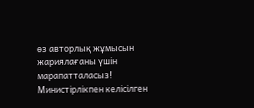өз авторлық жұмысын жариялағаны үшін марапатталасыз!
Министірлікпен келісілген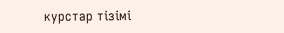курстар тізімі